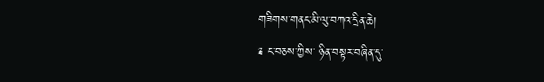གཟིགས་གནང་མི་ལུ་བཀའ་དྲིན་ཆེ།
༉ ང་བཅས་ཀྱིས་ ཉིན་བསྟར་བཞིན་དུ་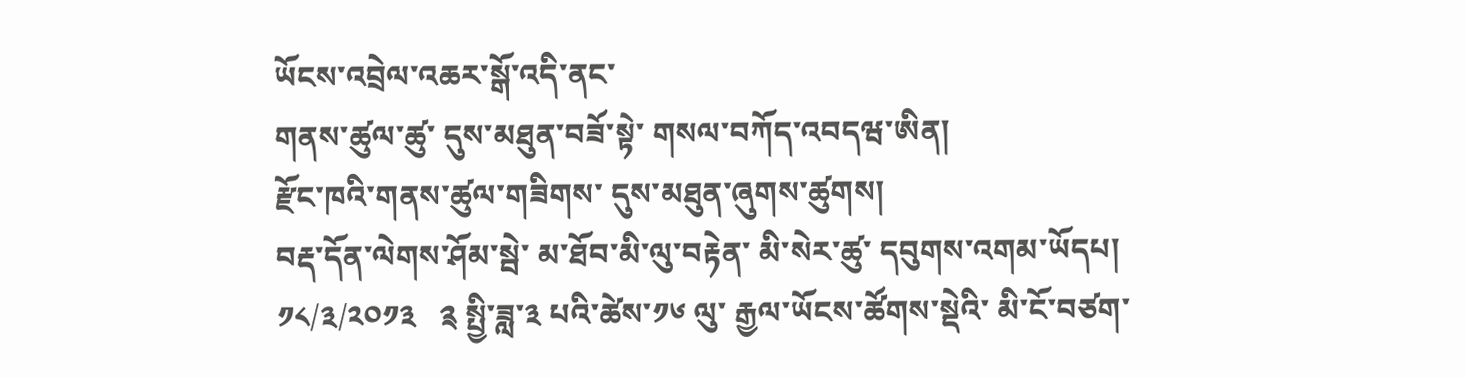ཡོངས་འབྲེལ་འཆར་སྒོ་འདི་ནང་
གནས་ཚུལ་ཚུ་ དུས་མཐུན་བཟོ་སྟེ་ གསལ་བཀོད་འབདཝ་ཨིན།
རྫོང་ཁའི་གནས་ཚུལ་གཟིགས་ དུས་མཐུན་ཞུགས་ཚུགས།
བརྡ་དོན་ལེགས་ཤོམ་སྦེ་ མ་ཐོབ་མི་ལུ་བརྟེན་ མི་སེར་ཚུ་ དབུགས་འགམ་ཡོདཔ།
༡༨/༣/༢༠༡༣   ༉ སྤྱི་ཟླ་༣ པའི་ཚེས་༡༦ ལུ་ རྒྱལ་ཡོངས་ཚོགས་སྡེའི་ མི་ངོ་བཙག་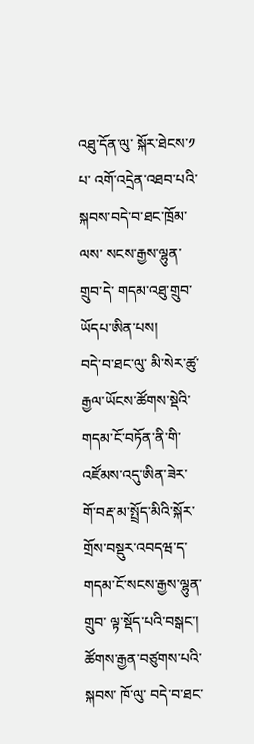འཐུ་དོན་ལུ་ སྐོར་ཐེངས་༡ པ་ འགོ་འདྲེན་འཐབ་པའི་སྐབས་བདེ་བ་ཐང་ཁྲོམ་ལས་ སངས་རྒྱས་ལྷུན་གྲུབ་དེ་ གདམ་འཐུ་གྲུབ་ཡོདཔ་ཨིན་པས།
བདེ་བ་ཐང་ལུ་ མི་སེར་ཚུ་ རྒྱལ་ཡོངས་ཚོགས་སྡེའི་གདམ་ངོ་བཏོན་ནི་གི་ འཛོམས་འདུ་ཨིན་ཟེར་ གོ་བརྡ་མ་སྤྲོད་མིའི་སྐོར་ གྲོས་བསྡུར་འབདཝ་ད་ གདམ་ངོ་སངས་རྒྱས་ལྷུན་གྲུབ་ ལྟ་སྡོད་པའི་བསྒང་།
ཚོགས་རྒྱན་བཙུགས་པའི་སྐབས་ ཁོ་ལུ་ བདེ་བ་ཐང་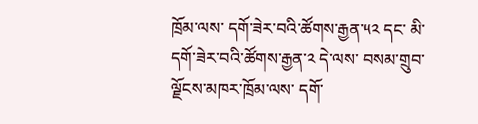ཁྲོམ་ལས་ དགོ་ཟེར་བའི་ཚོགས་རྒྱན་༥༢ དང་ མི་དགོ་ཟེར་བའི་ཚོགས་རྒྱན་༢ དེ་ལས་ བསམ་གྲུབ་ལྗོངས་མཁར་ཁྲོམ་ལས་ དགོ་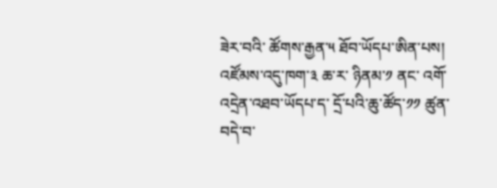ཟེར་བའི་ ཚོགས་རྒྱན་༥ ཐོབ་ཡོདཔ་ཨིན་པས།
འཛོམས་འདུ་ཁག་༣ ཆ་ར་ ཉིནམ་༡ ནང་ འགོ་འདྲེན་འཐབ་ཡོདཔ་ད་ དྲོ་པའི་ཆུ་ཚོད་༡༡ ཚུན་ བདེ་བ་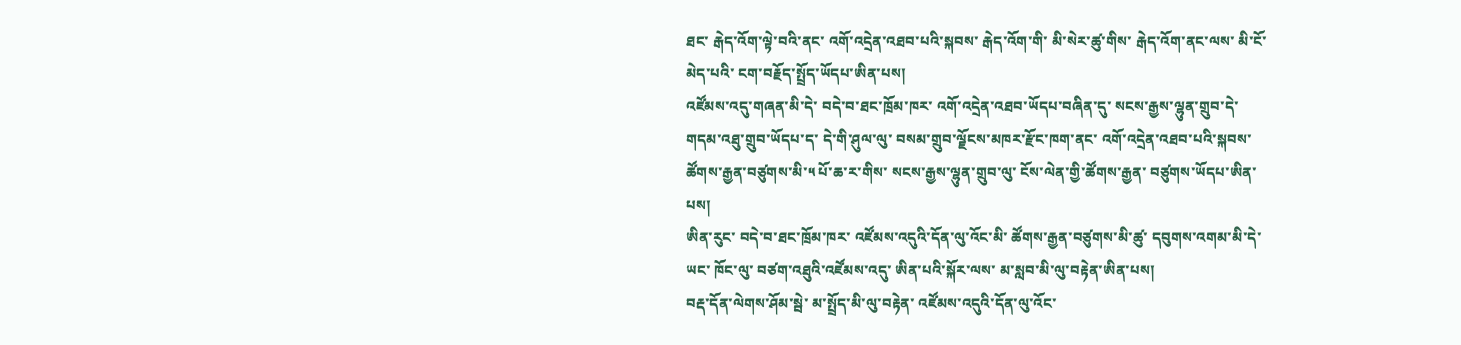ཐང་ རྒེད་འོག་ལྟེ་བའི་ནང་ འགོ་འདྲེན་འཐབ་པའི་སྐབས་ རྒེད་འོག་གི་ མི་སེར་ཚུ་གིས་ རྒེད་འོག་ནང་ལས་ མི་ངོ་མེད་པའི་ ངག་བརྗོད་སྤྲོད་ཡོདཔ་ཨིན་པས།
འཛོམས་འདུ་གཞན་མི་དེ་ བདེ་བ་ཐང་ཁྲོམ་ཁར་ འགོ་འདྲེན་འཐབ་ཡོདཔ་བཞིན་དུ་ སངས་རྒྱས་ལྷུན་གྲུབ་དེ་ གདམ་འཐུ་གྲུབ་ཡོདཔ་ད་ དེ་གི་ཤུལ་ལུ་ བསམ་གྲུབ་ལྗོངས་མཁར་རྫོང་ཁག་ནང་ འགོ་འདྲེན་འཐབ་པའི་སྐབས་ ཚོགས་རྒྱན་བཙུགས་མི་༥ པོ་ཆ་ར་གིས་ སངས་རྒྱས་ལྷུན་གྲུབ་ལུ་ ངོས་ལེན་གྱི་ཚོགས་རྒྱན་ བཙུགས་ཡོདཔ་ཨིན་པས།
ཨིན་རུང་ བདེ་བ་ཐང་ཁྲོམ་ཁར་ འཛོམས་འདུའི་དོན་ལུ་འོང་མི་ ཚོགས་རྒྱན་བཙུགས་མི་ཚུ་ དབུགས་འགམ་མི་དེ་ཡང་ ཁོང་ལུ་ བཙག་འཐུའི་འཛོམས་འདུ་ ཨིན་པའི་སྐོར་ལས་ མ་སླབ་མི་ལུ་བརྟེན་ཨིན་པས།
བརྡ་དོན་ལེགས་ཤོམ་སྦེ་ མ་སྤྲོད་མི་ལུ་བརྟེན་ འཛོམས་འདུའི་དོན་ལུ་འོང་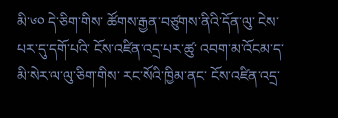མི་༦༠ དེ་ཅིག་གིས་ ཚོགས་རྒྱན་བཙུགས་ནིའི་དོན་ལུ་ ངེས་པར་དུ་དགོ་པའི་ ངོས་འཛིན་འདྲ་པར་ཚུ་ འབག་མ་འོངམ་ད་ མི་སེར་ལ་ལུ་ཅིག་གིས་ རང་སོའི་ཁྱིམ་ནང་ ངོས་འཛིན་འདྲ་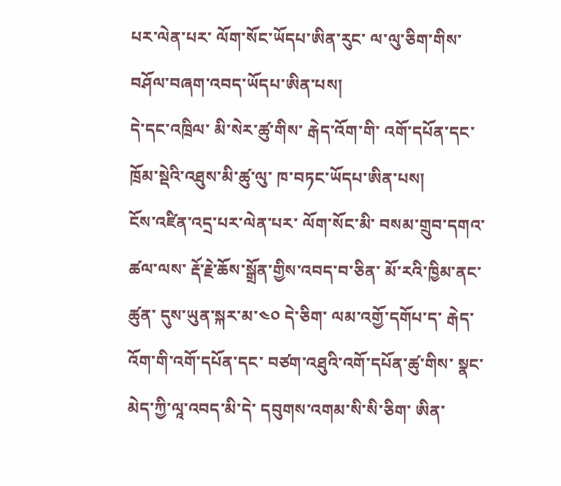པར་ལེན་པར་ ལོག་སོང་ཡོདཔ་ཨིན་རུང་ ལ་ལུ་ཅིག་གིས་ བཤོལ་བཞག་འབད་ཡོདཔ་ཨིན་པས།
དེ་དང་འཁྲིལ་ མི་སེར་ཚུ་གིས་ རྒེད་འོག་གི་ འགོ་དཔོན་དང་ ཁྲོམ་སྡེའི་འཐུས་མི་ཚུ་ལུ་ ཁ་བཏང་ཡོདཔ་ཨིན་པས།
ངོས་འཛིན་འདྲ་པར་ལེན་པར་ ལོག་སོང་མི་ བསམ་གྲུབ་དགའ་ཚལ་ལས་ རྡོ་རྗེ་ཆོས་སྒྲོན་གྱིས་འབད་བ་ཅིན་ མོ་རའི་ཁྱིམ་ནང་ཚུན་ དུས་ཡུན་སྐར་མ་༤༠ དེ་ཅིག་ ལམ་འགྱོ་དགོཔ་ད་ རྒེད་འོག་གི་འགོ་དཔོན་དང་ བཙག་འཐུའི་འགོ་དཔོན་ཚུ་གིས་ སྣང་མེད་ཀྱི་ལཱ་འབད་མི་དེ་ དབུགས་འགམ་སི་སི་ཅིག་ ཨིན་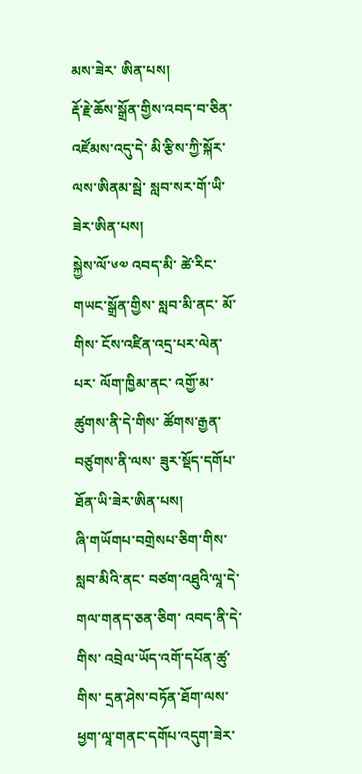མས་ཟེར་ ཨིན་པས།
རྡོ་རྗེ་ཆོས་སྒྲོན་གྱིས་འབད་བ་ཅིན་ འཛོམས་འདུ་དེ་ མི་རྩིས་ཀྱི་སྐོར་ལས་ཨིནམ་སྦེ་ སླབ་སར་གོ་ཡི་ཟེར་ཨིན་པས།
སྐྱེས་ལོ་༦༧ འབད་མི་ ཚེ་རིང་གཡང་སྒྲོན་གྱིས་ སླབ་མི་ནང་ མོ་གིས་ ངོས་འཛིན་འདྲ་པར་ལེན་པར་ ལོག་ཁྱིམ་ནང་ འགྱོ་མ་ཚུགས་ནི་དེ་གིས་ ཚོགས་རྒྱན་བཙུགས་ནི་ལས་ ཟུར་སྡོད་དགོཔ་ ཐོན་ཡི་ཟེར་ཨིན་པས།
ཞི་གཡོགཔ་བགྲེསཔ་ཅིག་གིས་ སླབ་མིའི་ནང་ བཙག་འཐུའི་ལཱ་དེ་ གལ་གནད་ཅན་ཅིག་ འབད་ནི་དེ་གིས་ འབྲེལ་ཡོད་འགོ་དཔོན་ཚུ་གིས་ དྲན་ཤེས་བཏོན་ཐོག་ལས་ ཕྱག་ལཱ་གནང་དགོཔ་འདུག་ཟེར་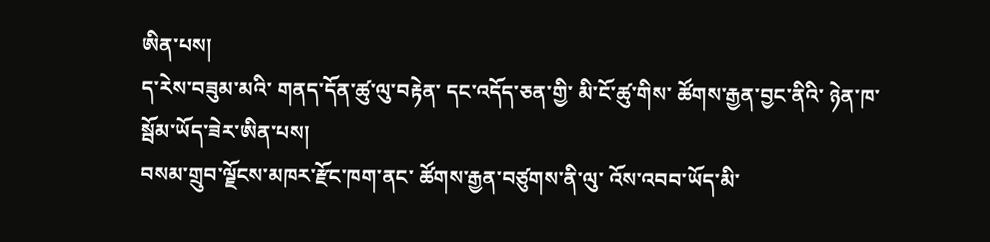ཨིན་པས།
ད་རེས་བཟུམ་མའི་ གནད་དོན་ཚུ་ལུ་བརྟེན་ དང་འདོད་ཅན་གྱི་ མི་ངོ་ཚུ་གིས་ ཚོགས་རྒྱན་བྱང་ནིའི་ ཉེན་ཁ་སྦོམ་ཡོད་ཟེར་ཨིན་པས།
བསམ་གྲུབ་ལྗོངས་མཁར་རྫོང་ཁག་ནང་ ཚོགས་རྒྱན་བཙུགས་ནི་ལུ་ འོས་འབབ་ཡོད་མི་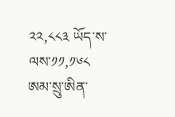༢༢,༨༨༣ ཡོད་ས་ལས་༡༡,༡༦༨ ཨམ་སྲུ་ཨིན་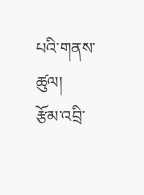པའི་གནས་ཚུལ།
རྩོམ་འབྲི་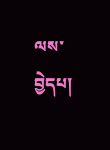ལས་བྱེདཔ།